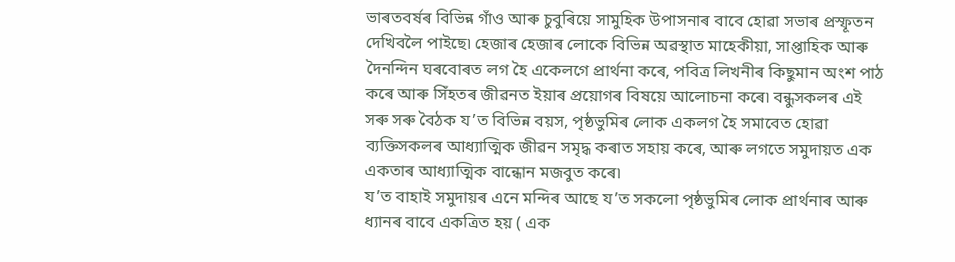ভাৰতবৰ্ষৰ বিভিন্ন গাঁও আৰু চুবুৰিয়ে সামুহিক উপাসনাৰ বাবে হোৱা সভাৰ প্ৰস্ফূতন দেখিবলৈ পাইছে৷ হেজাৰ হেজাৰ লোকে বিভিন্ন অৱস্থাত মাহেকীয়া, সাপ্তাহিক আৰু দৈনন্দিন ঘৰবোৰত লগ হৈ একেলগে প্ৰাৰ্থনা কৰে, পবিত্ৰ লিখনীৰ কিছুমান অংশ পাঠ কৰে আৰু সিঁহতৰ জীৱনত ইয়াৰ প্ৰয়োগৰ বিষয়ে আলোচনা কৰে৷ বন্ধুসকলৰ এই সৰু সৰু বৈঠক য’ত বিভিন্ন বয়স, পৃষ্ঠভুমিৰ লোক একলগ হৈ সমাবেত হোৱা ব্যক্তিসকলৰ আধ্যাত্মিক জীৱন সমৃদ্ধ কৰাত সহায় কৰে, আৰু লগতে সমুদায়ত এক একতাৰ আধ্যাত্মিক বান্ধোন মজবুত কৰে৷
য’ত বাহাই সমুদায়ৰ এনে মন্দিৰ আছে য’ত সকলো পৃষ্ঠভুমিৰ লোক প্ৰাৰ্থনাৰ আৰু ধ্যানৰ বাবে একত্ৰিত হয় ( এক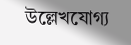উল্লেখযোগ্য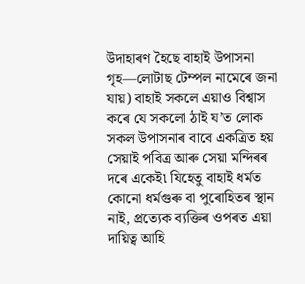উদাহাৰণ হৈছে বাহাই উপাসনা গৃহ—লোটাছ টেম্পল নামেৰে জনা যায়) বাহাই সকলে এয়াও বিশ্বাস কৰে যে সকলো ঠাই য’ত লোক সকল উপাসনাৰ বাবে একত্ৰিত হয় সেয়াই পবিত্ৰ আৰু সেয়া মন্দিৰৰ দৰে একেই৷ যিহেতু বাহাই ধৰ্মত কোনো ধৰ্মগুৰু বা পুৰোহিতৰ স্থান নাই, প্ৰত্যেক ব্যক্তিৰ ওপৰত এয়া দায়িত্ব আহি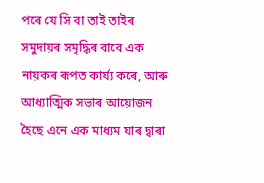পৰে যে সি বা তাই তাইৰ সমুদায়ৰ সমৃদ্ধিৰ বাবে এক নায়কৰ ৰূপত কাৰ্য্য কৰে, আৰু আধ্যাত্মিক সভাৰ আয়োজন হৈছে এনে এক মাধ্যম যাৰ দ্বাৰা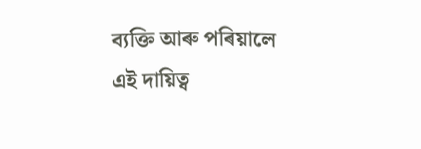ব্যক্তি আৰু পৰিয়ালে এই দায়িত্ব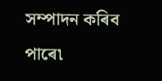সম্পাদন কৰিব পাৰে৷